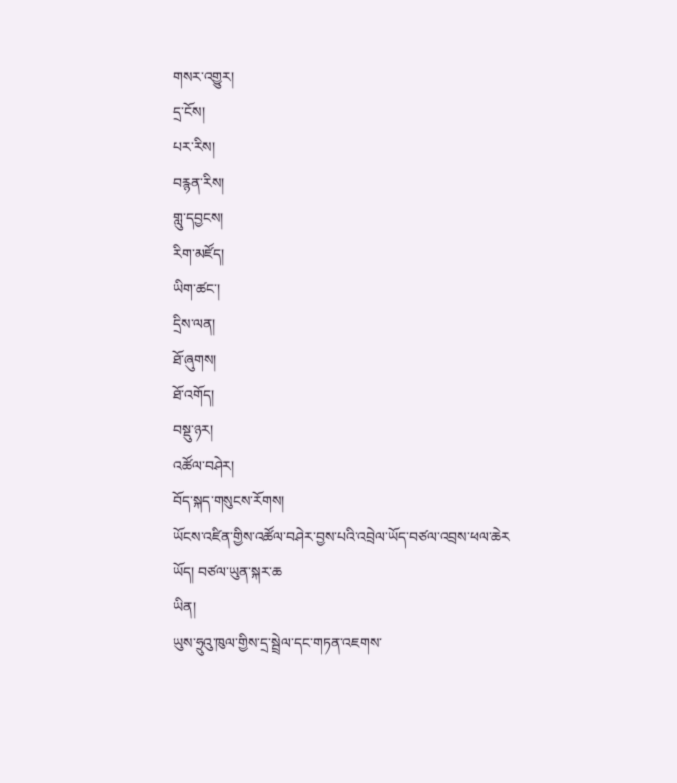གསར་འགྱུར།
དྲ་ངོས།
པར་རིས།
བརྙན་རིས།
གླུ་དབྱངས།
རིག་མཛོད།
ཡིག་ཚང་།
དྲིས་ལན།
ཐོ་ཞུགས།
ཐོ་འགོད།
བསྡུ་ཉར།
འཚོལ་བཤེར།
བོད་སྐད་གསུངས་རོགས།
ཡོངས་འཛིན་གྱིས་འཚོལ་བཤེར་བྱས་པའི་འབྲེལ་ཡོད་བཙལ་འབྲས་ཕལ་ཆེར
ཡོད། བཙལ་ཡུན་སྐར་ཆ
ཡིན།
ཡུས་ཧྲུའུ་ཁུལ་གྱིས་དྲ་སྦྲེལ་དང་གཏན་འཇགས་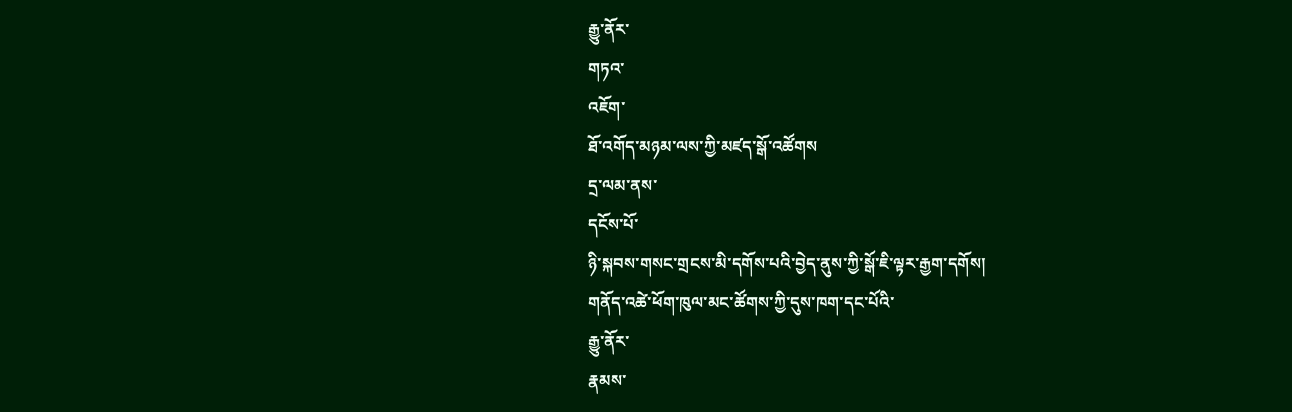རྒྱུ་ནོར་
གཏའ་
འཇོག་
ཐོ་འགོད་མཉམ་ལས་ཀྱི་མཛད་སྒོ་འཚོགས
དྲ་ལམ་ནས་
དངོས་པོ་
ཉི་སྐབས་གསང་གྲངས་མི་དགོས་པའི་བྱེད་ནུས་ཀྱི་སྒོ་ཇི་ལྟར་རྒྱག་དགོས།
གནོད་འཚེ་ཕོག་ཁུལ་མང་ཚོགས་ཀྱི་དུས་ཁག་དང་པོའི་
རྒྱུ་ནོར་
རྣམས་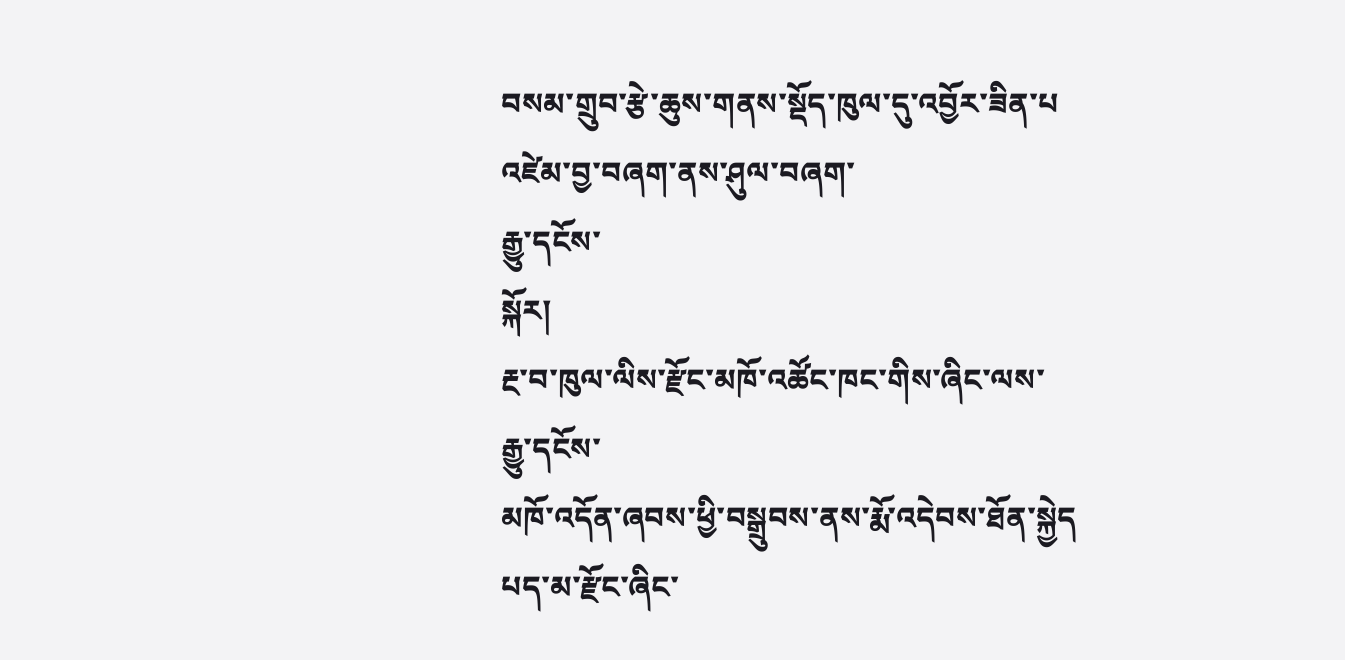བསམ་གྲུབ་རྩེ་ཆུས་གནས་སྡོད་ཁུལ་དུ་འབྱོར་ཟིན་པ
འཛེམ་བྱ་བཞག་ནས་ཤུལ་བཞག་
རྒྱུ་དངོས་
སྐོར།
རྔ་བ་ཁུལ་ལིས་རྫོང་མཁོ་འཚོང་ཁང་གིས་ཞིང་ལས་
རྒྱུ་དངོས་
མཁོ་འདོན་ཞབས་ཕྱི་བསྒྲུབས་ནས་རྨོ་འདེབས་ཐོན་སྐྱེད
པད་མ་རྫོང་ཞིང་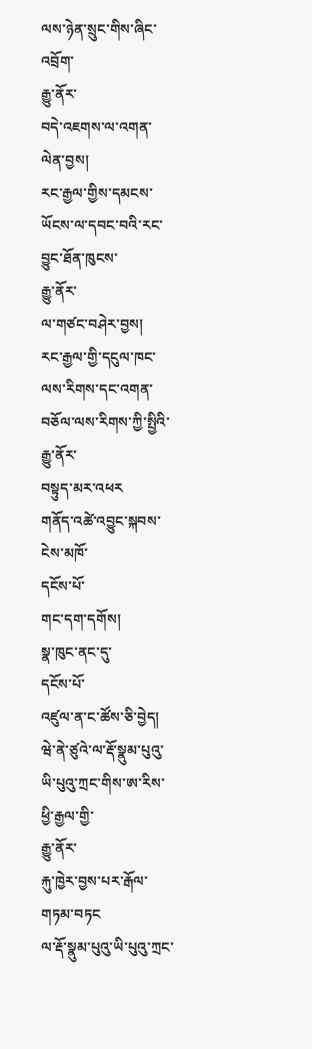ལས་ཉེན་སྲུང་གིས་ཞིང་འབྲོག་
རྒྱུ་ནོར་
བདེ་འཇགས་ལ་འགན་ལེན་བྱས།
རང་རྒྱལ་གྱིས་དམངས་ཡོངས་ལ་དབང་བའི་རང་བྱུང་ཐོན་ཁུངས་
རྒྱུ་ནོར་
ལ་གཙང་བཤེར་བྱས།
རང་རྒྱལ་གྱི་དངུལ་ཁང་ལས་རིགས་དང་འགན་བཅོལ་ལས་རིགས་ཀྱི་སྤྱིའི་
རྒྱུ་ནོར་
བསྟུད་མར་འཕར
གནོད་འཚེ་འབྱུང་སྐབས་ངེས་མཁོ་
དངོས་པོ་
གང་དག་དགོས།
སྣ་ཁུང་ནང་དུ་
དངོས་པོ་
འཛུལ་ན་ང་ཚོས་ཅི་བྱེད།
ཝེ་ནེ་ཙུའེ་ལ་རྡོ་སྣུམ་པུའུ་ཡི་པུའུ་ཀྲང་གིས་ཨ་རིས་ཕྱི་རྒྱལ་གྱི་
རྒྱུ་ནོར་
རྐུ་ཁྱེར་བྱས་པར་རྒོལ་གཏམ་བཏང
ལ་རྡོ་སྣུམ་པུའུ་ཡི་པུའུ་ཀྲང་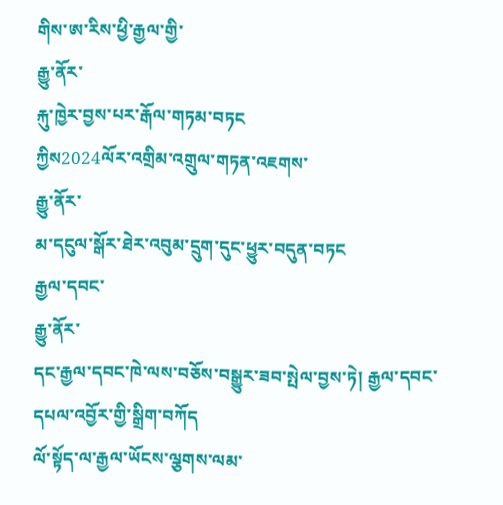གིས་ཨ་རིས་ཕྱི་རྒྱལ་གྱི་
རྒྱུ་ནོར་
རྐུ་ཁྱེར་བྱས་པར་རྒོལ་གཏམ་བཏང
ཀྱིས2024ལོར་འགྲིམ་འགྲུལ་གཏན་འཇགས་
རྒྱུ་ནོར་
མ་དངུལ་སྒོར་ཐེར་འབུམ་དྲུག་དུང་ཕྱུར་བདུན་བཏང
རྒྱལ་དབང་
རྒྱུ་ནོར་
དང་རྒྱལ་དབང་ཁེ་ལས་བཅོས་བསྒྱུར་ཟབ་སྤེལ་བྱས་ཏེ། རྒྱལ་དབང་དཔལ་འབྱོར་གྱི་སྒྲིག་བཀོད
ལོ་སྟོད་ལ་རྒྱལ་ཡོངས་ལྕགས་ལམ་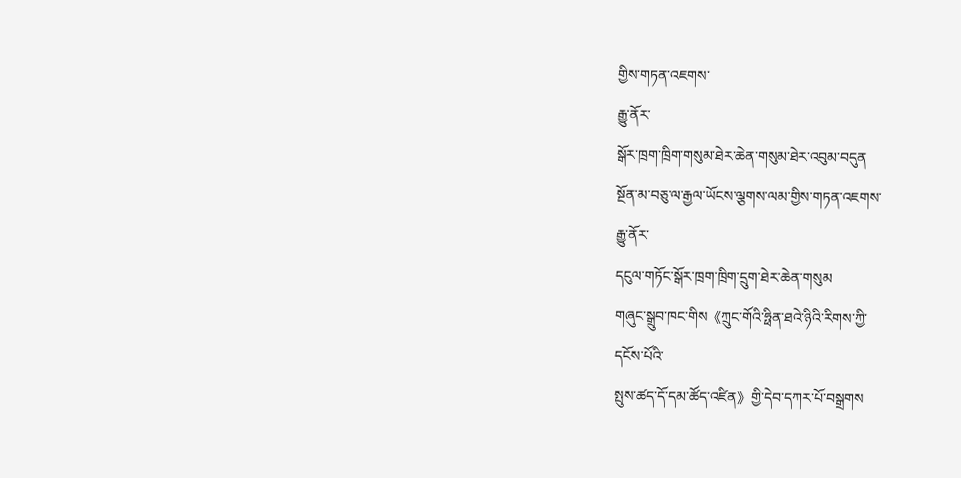གྱིས་གཏན་འཇགས་
རྒྱུ་ནོར་
སྒོར་ཁྲག་ཁྲིག་གསུམ་ཐེར་ཆེན་གསུམ་ཐེར་འབུམ་བདུན
སྔོན་མ་བཅུ་ལ་རྒྱལ་ཡོངས་ལྕགས་ལམ་གྱིས་གཏན་འཇགས་
རྒྱུ་ནོར་
དངུལ་གཏོང་སྒོར་ཁྲག་ཁྲིག་དྲུག་ཐེར་ཆེན་གསུམ
གཞུང་སྒྲུབ་ཁང་གིས《ཀྲུང་གོའི་ཧྥིན་ཐའེ་ཉིའི་རིགས་ཀྱི་
དངོས་པོའི་
སྤུས་ཚད་དོ་དམ་ཚོད་འཛིན》གྱི་དེབ་དཀར་པོ་བསྒྲགས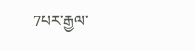7པར་རྒྱལ་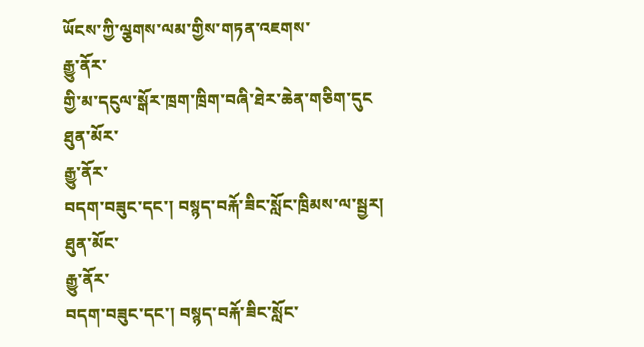ཡོངས་ཀྱི་ལྕགས་ལམ་གྱིས་གཏན་འཇགས་
རྒྱུ་ནོར་
གྱི་མ་དངུལ་སྒོར་ཁྲག་ཁྲིག་བཞི་ཐེར་ཆེན་གཅིག་དུང
ཐུན་མོར་
རྒྱུ་ནོར་
བདག་བཟུང་དང་། བསྙད་བརྐོ་ཟིང་སློང་ཁྲིམས་ལ་སྦྱར།
ཐུན་མོང་
རྒྱུ་ནོར་
བདག་བཟུང་དང་། བསྙད་བརྐོ་ཟིང་སློང་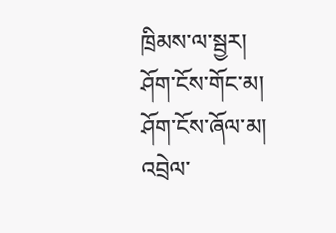ཁྲིམས་ལ་སྦྱར།
ཤོག་ངོས་གོང་མ།
ཤོག་ངོས་ཞོལ་མ།
འབྲེལ་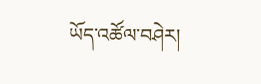ཡོད་འཚོལ་བཤེར།